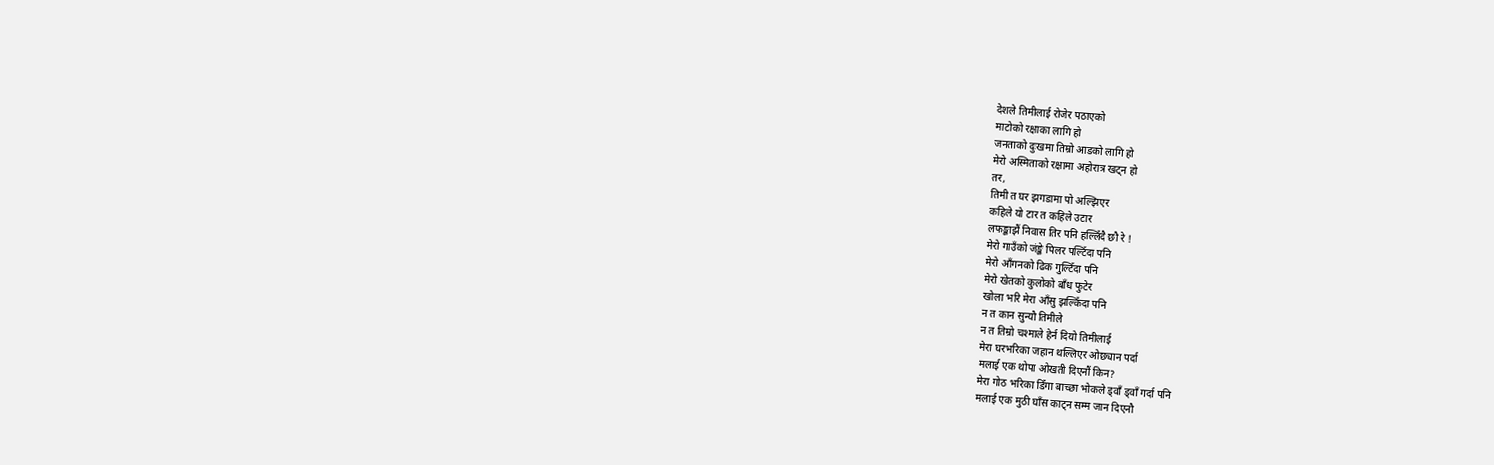देशले तिमीलाई रोजेर पठाएको
माटोको रक्षाका लागि हो
जनताको दुःखमा तिम्रो आडको लागि हो
मेरो अस्मिताको रक्षामा अहोरात्र खट्न हो
तर,
तिमी त घर झगडामा पो अल्झिएर
कहिले यो टार त कहिले उटार
लफङ्काझैं निवास तिर पनि हल्लिँदै छौ रे !
मेरो गाउँको जंङ्के पिलर पल्टिँदा पनि
मेरो आँगनको ढिक गुल्टिँदा पनि
मेरो खेतको कुलोको बाँध फुटेर
खोला भरि मेरा आँसु झल्किँदा पनि
न त कान सुन्यौ तिमीले
न त तिम्रो चश्माले हेर्न दियो तिमीलाई
मेरा घरभरिका जहान थल्लिएर ओछ्यान पर्दा
मलाई एक थोपा ओखती दिएनौं किन?
मेरा गोठ भरिका डिँगा बाच्छा भोकले ड्वाँ ड्वाँ गर्दा पनि
मलाई एक मुठी घाँस काट्न सम्म जान दिएनौ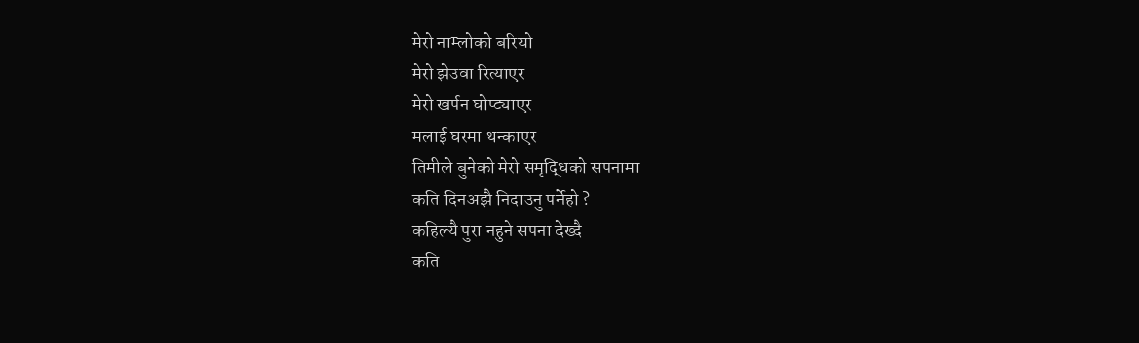मेरो नाम्लोको बरियो
मेरो झेउवा रित्याएर
मेरो खर्पन घोप्ट्याएर
मलाई घरमा थन्काएर
तिमीले बुनेको मेरो समृद्धिको सपनामा
कति दिनअझै निदाउनु पर्नेहो ?
कहिल्यै पुरा नहुने सपना देख्दै
कति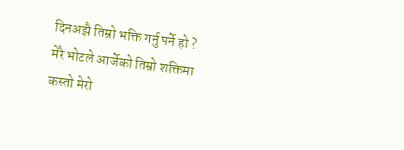दिनअझै तिम्रो भक्ति गर्नु पर्ने हो ?
मेरै भोटले आर्जेको तिम्रो शक्तिमा
कस्तो मेरो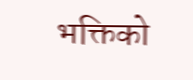भक्तिको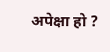अपेक्षा हो ?